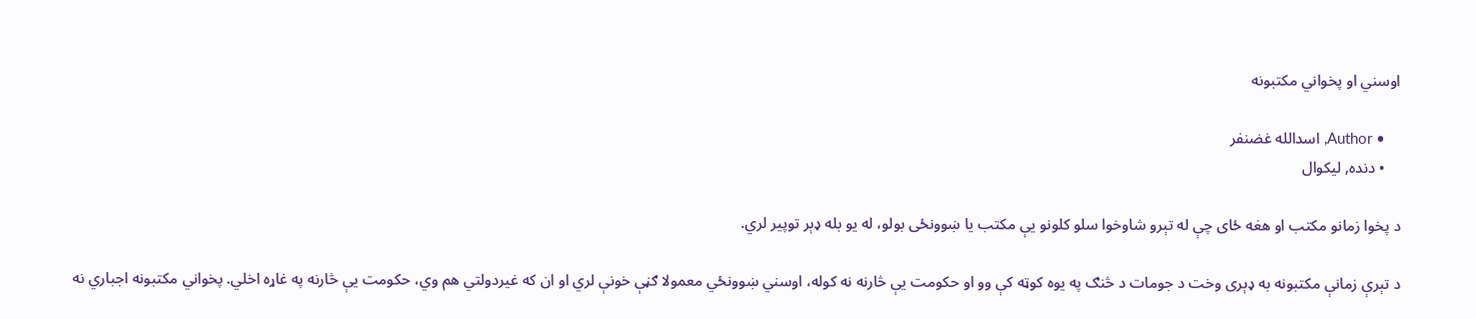اوسني او پخواني مکتبونه

    • Author, اسدالله غضنفر
    • دنده, لیکوال

د پخوا زمانو مکتب او هغه ځای چې له تېرو شاوخوا سلو کلونو یې مکتب یا ښوونځی بولو، له یو بله ډېر توپیر لري.

د تېرې زمانې مکتبونه به ډېری وخت د جومات د څنګ په یوه کوټه کې وو او حکومت یې څارنه نه کوله، اوسني ښوونځي معمولا ګڼې خونې لري او ان که غیردولتي هم وي، حکومت یې څارنه په غاړه اخلي. پخواني مکتبونه اجباري نه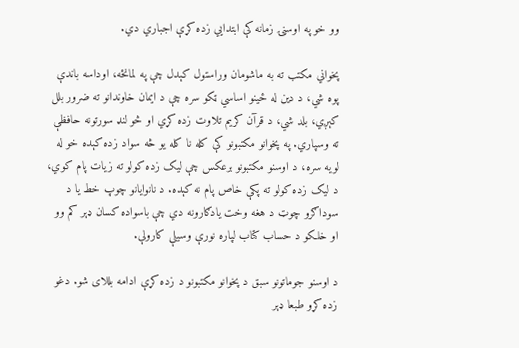وو خو په اوسنۍ زمانه کې ابتدايي زده کړې اجباري دي.

پخواني مکتب ته به ماشومان وراستول کېدل چې په لمانځه، اوداسه باندې پوه شي، د دین له ځینو اساسي ټکو سره چې د ایمان خاوندانو ته ضرور بلل کېږي، بلد شي، د قرآن کریم تلاوت زده کړي او څو لنډ سورتونه حافظې ته وسپاري. په پخوانو مکتبونو کې کله نا کله یو څه سواد زده کېده خو له لویه سره، د اوسنو مکتبونو برعکس چې لیک زده کولو ته زیات پام کوي، د لیک زده کولو ته پکې خاص پام نه کېده. د نانوایانو چوپ خط یا د سوداګرو چوټ د هغه وخت یادګارونه دي چې باسواده کسان ډېر کم وو او خلکو د حساب کتاب لپاره نورې وسیلې کارولې.

د اوسنو جوماتونو سبق د پخوانو مکتبونو د زده کړې ادامه بللای شو. دغو زده کړو طبعا ډېر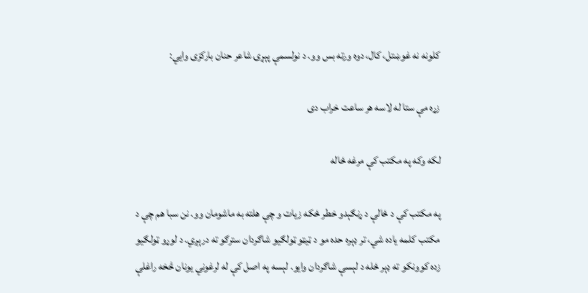کلونه نه غوښتل، کال، دوه ورته بس وو. د نولسمې پېړۍ شاعر حنان بارکزی وایي:

زړه مې ستا له لاسه هر ساعت خراب دی

لکه وکه په مکتب کې مرغه ځاله

په مکتب کې د ځالې د ړنګېدو خطر ځکه زیات و چې هلته به ماشومان وو. نن سبا هم چې د مکتب کلمه یاده شي، تر ډېره حده مو د ټیټو ټولګیو شاګردان سترګو ته درېږي. د لوړو ټولګیو زده کوونکو ته ډېر ځله د لېسې شاګردان وایو. لېسه په اصل کې له لرغوني یونان څخه راغلې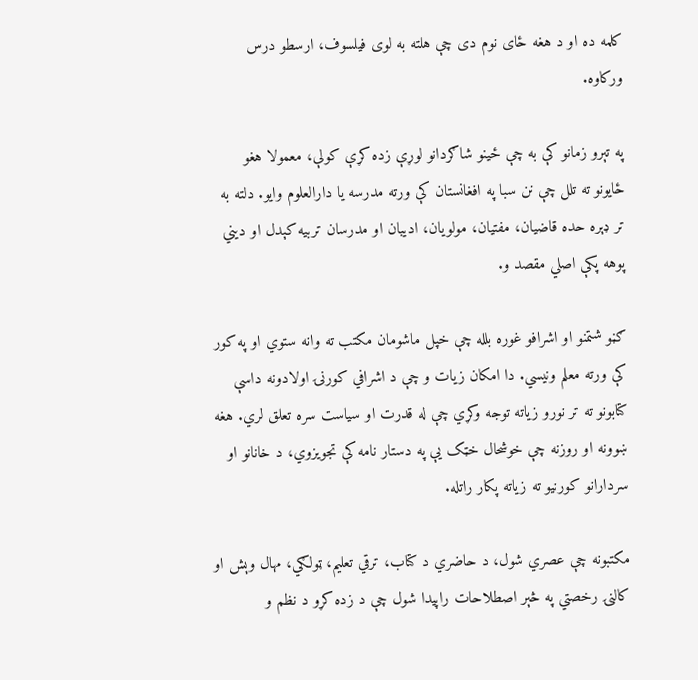کلمه ده او د هغه ځای نوم دی چې هلته به لوی فیلسوف، ارسطو درس ورکاوه.

په تېرو زمانو کې به چې ځینو شاګردانو لوړې زده کړې کولې، معمولا هغو ځایونو ته تلل چې نن سبا په افغانستان کې ورته مدرسه یا دارالعلوم وایو. دلته به تر ډېره حده قاضیان، مفتیان، مولویان، ادیبان او مدرسان تربیه کېدل او دیني پوهه پکې اصلي مقصد و.

ګڼو شتمنو او اشرافو غوره بلله چې خپل ماشومان مکتب ته وانه ستوي او په کور کې ورته معلم ونیسي. دا امکان زیات و چې د اشرافي کورنۍ اولادونه داسې کتابونو ته تر نورو زیاته توجه وکړي چې له قدرت او سیاست سره تعلق لري. هغه ښوونه او روزنه چې خوشحال خټک یې په دستار نامه کې تجویزوي، د خانانو او سردارانو کورنیو ته زیاته پکار راتله.

مکتبونه چې عصري شول، د حاضري د کتاب، ترقي تعلیم، ټولګي، مهال وېش او کالنۍ رخصتي په څېر اصطلاحات راپیدا شول چې د زده کړو د نظم و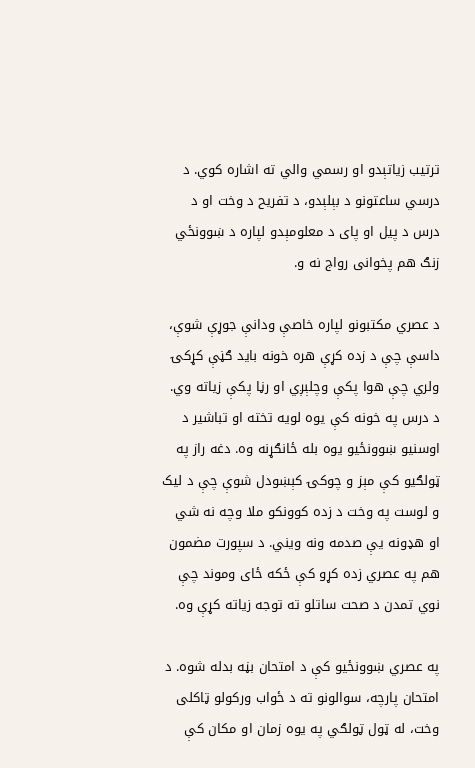ترتیب زیاتېدو او رسمي والي ته اشاره کوي. د درسي ساعتونو د بېلېدو، د تفریح د وخت او د درس د پیل او پای د معلومېدو لپاره د ښوونځي زنګ هم پخوانی رواج نه و.

د عصري مکتبونو لپاره خاصې ودانې جوړې شوې، داسې چې د زده کړې هره خونه باید ګڼې کړکۍ ولري چې هوا پکې وچلېږي او رڼا پکې زیاته وي. د درس په خونه کې یوه لویه تخته او تباشیر د اوسنیو ښوونځیو یوه بله ځانګړنه وه. دغه راز په ټولګیو کې مېز و چوکۍ کېښودل شوې چې د لیک و لوست په وخت د زده کوونکو ملا وچه نه شي او هډونه یې صدمه ونه ویني. د سپورت مضمون هم په عصري زده کړو کې ځکه ځای وموند چې نوي تمدن د صحت ساتلو ته توجه زیاته کړې وه.

په عصري ښوونځیو کې د امتحان بڼه بدله شوه. د امتحان پارچه، سوالونو ته د ځواب ورکولو ټاکلی وخت، له ټول ټولګي په یوه زمان او مکان کې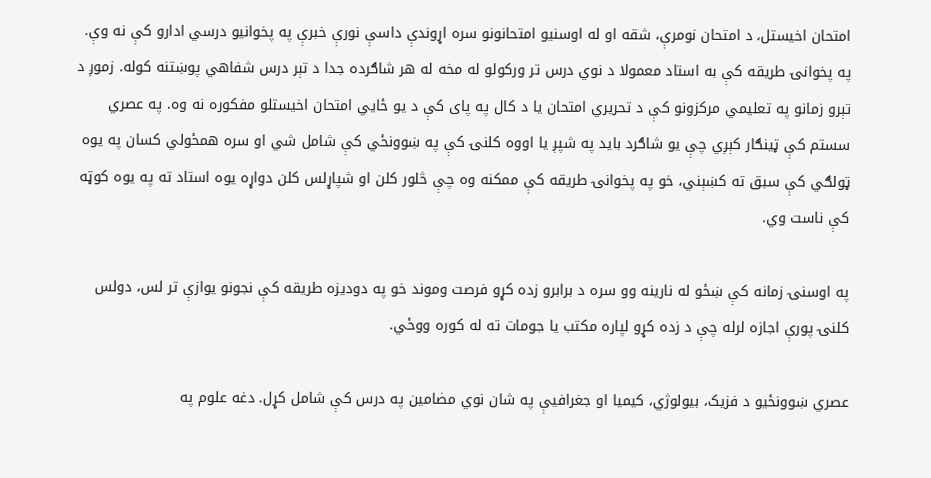امتحان اخیستل، د امتحان نومرې، شقه او له اوسنیو امتحانونو سره اړوندې داسې نورې خبرې په پخوانیو درسي ادارو کې نه وې. په پخوانۍ طریقه کې به استاد معمولا د نوي درس تر ورکولو له مخه له هر شاګرده جدا د تېر درس شفاهي پوښتنه کوله. زموږ د تېرو زمانو په تعلیمي مرکزونو کې د تحریري امتحان یا د کال په پای کې د یو ځایي امتحان اخیستلو مفکوره نه وه. په عصري سستم کې ټینګار کېږي چې یو شاګرد باید په شپږ یا اووه کلنۍ کې په ښوونځي کې شامل شي او سره همځولي کسان په یوه ټولګي کې سبق ته کښېني، خو په پخوانۍ طریقه کې ممکنه وه چې څلور کلن او شپاړلس کلن دواړه یوه استاد ته په یوه کوټه کې ناست وي.

په اوسنۍ زمانه کې ښځو له نارینه وو سره د برابرو زده کړو فرصت وموند خو په دودیزه طریقه کې نجونو یوازې تر لس، دولس کلنۍ پورې اجازه لرله چې د زده کړو لپاره مکتب یا جومات ته له کوره ووځي.

عصري ښوونځیو د فزیک، بیولوژي، کیمیا او جغرافیې په شان نوي مضامین په درس کې شامل کړل. دغه علوم په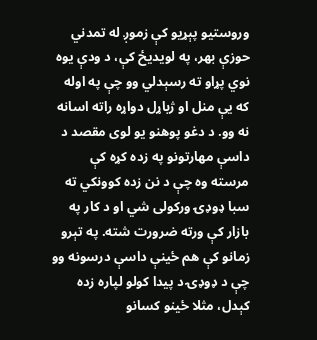وروستیو پېړیو کې زموږ له تمدني حوزې بهر، په لویدیځ کې، د ودې یوه نوي پړاو ته رسېدلي وو چې په اوله که یې منل او ژباړل دواړه راته اسانه نه وو. د دغو پوهنو یو لوی مقصد د داسې مهارتونو په زده کړه کې مرسته وه چې د نن زده کوونکي ته سبا ډوډۍ ورکولی شي او د کار په بازار کې ورته ضرورت شته. په تېرو زمانو کې هم ځینې داسې درسونه وو چې د ډوډۍ د پیدا کولو لپاره زده کېدل، مثلا ځینو کسانو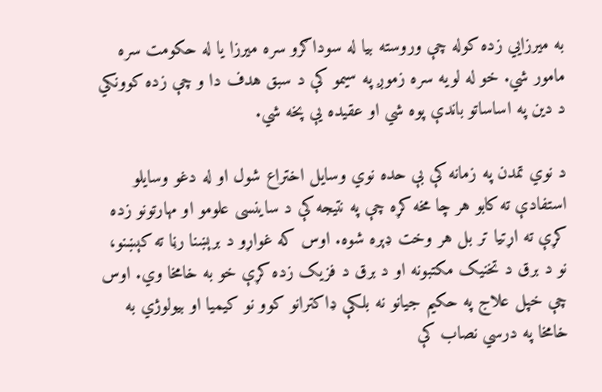به میرزایي زده کوله چې وروسته بیا له سوداګرو سره میرزا یا له حکومت سره مامور شي. خو له لویه سره زموږ په سیمو کې د سبق هدف دا و چې زده کوونکي د دین په اساساتو باندې پوه شي او عقیده یې پخه شي.

د نوي تمدن په زمانه کې بې حده نوي وسایل اختراع شول او له دغو وسایلو استفادې ته کابو هر چا مخه کړه چې په نتیجه کې د ساینسی علومو او مهارتونو زده کړې ته اړتیا تر بل هر وخت ډېره شوه. اوس که غواړو د برېښنا رڼا ته کېښنو، نو د برق د تخنیک مکتبونه او د برق د فزیک زده کړې خو به خامخا وي. اوس چې خپل علاج په حکیم جیانو نه بلکې ډاکترانو کوو نو کیمیا او بیولوژي به خامخا په درسي نصاب کې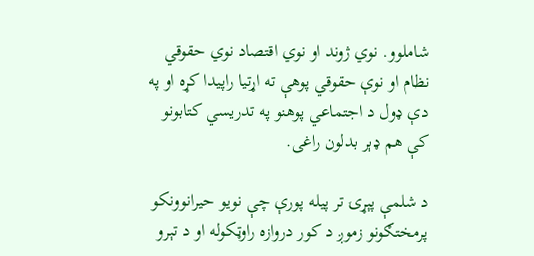شاملوو. نوي ژوند او نوي اقتصاد نوي حقوقي نظام او نوې حقوقي پوهې ته اړتیا راپیدا کړه او په دې ډول د اجتماعي پوهنو په تدریسي کتابونو کې هم ډېر بدلون راغی.

د شلمې پېړۍ تر پیله پورې چې نویو حیرانوونکو پرمختګونو زموږ د کور دروازه راوټکوله او د تېرو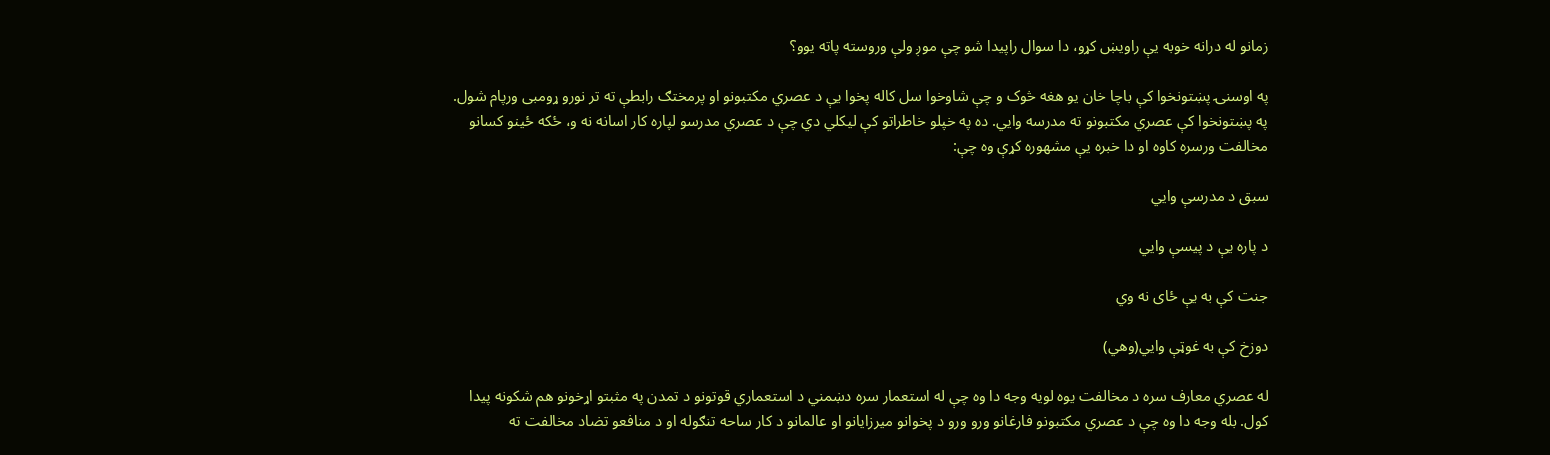زمانو له درانه خوبه یې راویښ کړو، دا سوال راپیدا شو چې موږ ولې وروسته پاته یوو؟

په اوسنۍ پښتونخوا کې باچا خان یو هغه څوک و چې شاوخوا سل کاله پخوا یې د عصري مکتبونو او پرمختګ رابطې ته تر نورو ړومبی ورپام شول. په پښتونخوا کې عصري مکتبونو ته مدرسه وایي. ده په خپلو خاطراتو کې لیکلي دي چې د عصري مدرسو لپاره کار اسانه نه و، ځکه ځینو کسانو مخالفت ورسره کاوه او دا خبره یې مشهوره کړې وه چې:

سبق د مدرسې وایي

د پاره یې د پیسې وایي

جنت کې به یې ځای نه وي

دوزخ کې به غوټې وایي(وهي)

له عصري معارف سره د مخالفت یوه لویه وجه دا وه چې له استعمار سره دښمني د استعماري قوتونو د تمدن په مثبتو اړخونو هم شکونه پیدا کول. بله وجه دا وه چې د عصري مکتبونو فارغانو ورو ورو د پخوانو میرزایانو او عالمانو د کار ساحه تنګوله او د منافعو تضاد مخالفت ته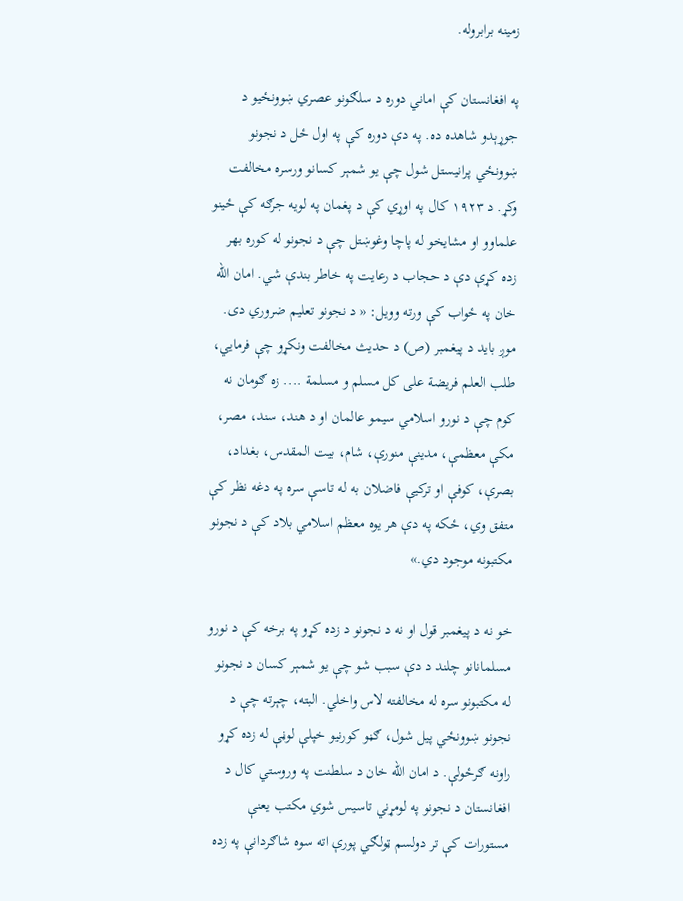زمینه برابروله.

په افغانستان کې اماني دوره د سلګونو عصري ښوونځيو د جوړېدو شاهده ده. په دې دوره کې په اول ځل د نجونو ښوونځي پرانیستل شول چې یو شمېر کسانو ورسره مخالفت وکړ. د ۱۹۲۳ کال په اوړي کې د پغمان په لویه جرګه کې ځینو علماوو او مشایخو له پاچا وغوښتل چې د نجونو له کوره بهر زده کړې دې د حجاب د رعایت په خاطر بندې شي. امان الله خان په ځواب کې ورته وویل: « د نجونو تعلیم ضروري دی. موږ باید د پیغمبر (ص) د حدیث مخالفت ونکړو چې فرمایي، طلب العلم فریضة علی کل مسلم و مسلمة .... زه ګومان نه کوم چې د نورو اسلامي سیمو عالمان او د هند، سند، مصر، مکې معظمې، مدینې منورې، شام، بیت المقدس، بغداد، بصرې، کوفې او ترکیې فاضلان به له تاسې سره په دغه نظر کې متفق وي، ځکه په دې هر یوه معظم اسلامي بلاد کې د نجونو مکتبونه موجود دي.»

خو نه د پیغمبر قول او نه د نجونو د زده کړو په برخه کې د نورو مسلمانانو چلند د دې سبب شو چې یو شمېر کسان د نجونو له مکتبونو سره له مخالفته لاس واخلي. البته، چېرته چې د نجونو ښوونځي پیل شول، ګڼو کورنیو خپلې لوڼې له زده کړو راونه ګرځولې. د امان الله خان د سلطنت په وروستي کال د افغانستان د نجونو په لومړني تاسیس شوي مکتب یعنې مستورات کې تر دولسم ټولګي پورې اته سوه شاګردانې په زده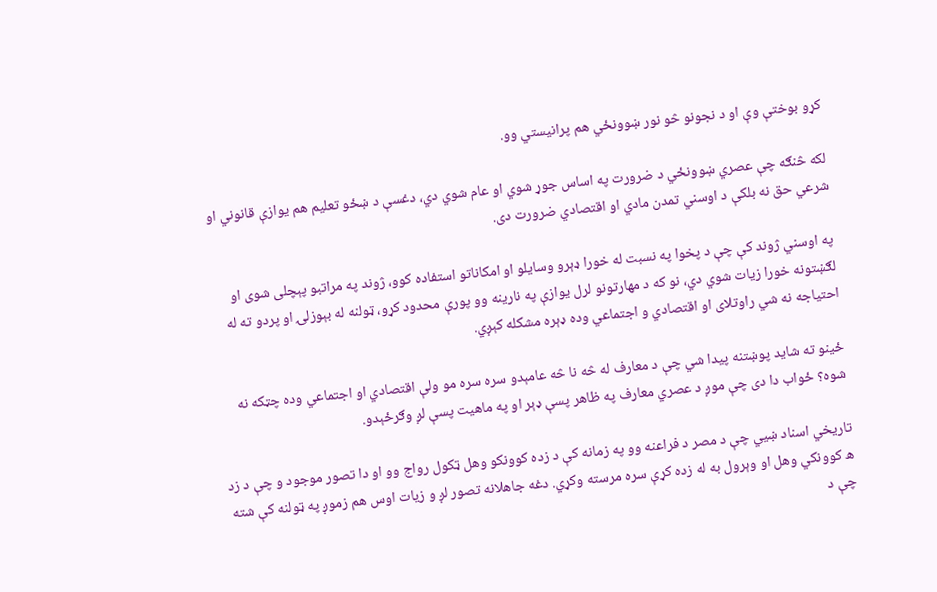کړو بوختې وې او د نجونو څو نور ښوونځي هم پرانیستي وو.

لکه څنګه چې عصري ښوونځي د ضرورت په اساس جوړ شوي او عام شوي دي، دغسې د ښځو تعلیم هم یوازې قانوني او شرعي حق نه بلکې د اوسني تمدن مادي او اقتصادي ضرورت دی.

په اوسني ژوند کې چې د پخوا په نسبت له خورا ډېرو وسایلو او امکاناتو استفاده کوو، ژوند په مراتبو پېچلی شوی او لګښتونه خورا زیات شوي دي، نو که د مهارتونو لرل یوازې په نارینه وو پورې محدود کړو، ټولنه له بېوزلۍ او پردو ته له احتیاجه نه شي راوتلای او اقتصادي و اجتماعي وده ډېره مشکله کېږي.

ځينو ته شاید پوښتنه پیدا شي چې د معارف له څه نا څه عامېدو سره سره مو ولې اقتصادي او اجتماعي وده چټکه نه شوه؟ ځواب دا دی چې موږ د عصري معارف په ظاهر پسې ډېر او په ماهیت پسې لږ وګرځېدو.

تاریخي اسناد ښیي چې د مصر د فراعنه وو په زمانه کې د زده کوونکو وهل ټکول رواج وو او دا تصور موجود و چې د زد ه کوونکي وهل او وېرول به له زده کړې سره مرسته وکړي. دغه جاهلانه تصور لږ و زیات اوس هم زموږ په ټولنه کې شته چې د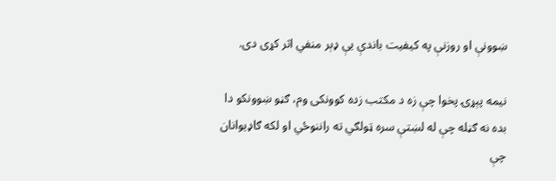ښوونې او روزنې په کیفیت باندې یې ډېر منفي اثر کړی دی.

نیمه پېړۍ پخوا چې زه د مکتب زده کوونکی وم، ګڼو ښوونکو دا بده نه ګڼله چې له لښتې سره ټولګي ته راننوځي او لکه ګاډیوانان چې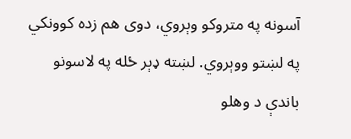آسونه په متروکو وېروي، دوی هم زده کوونکي په لښتو ووېروي. لښته ډېر ځله په لاسونو باندې د وهلو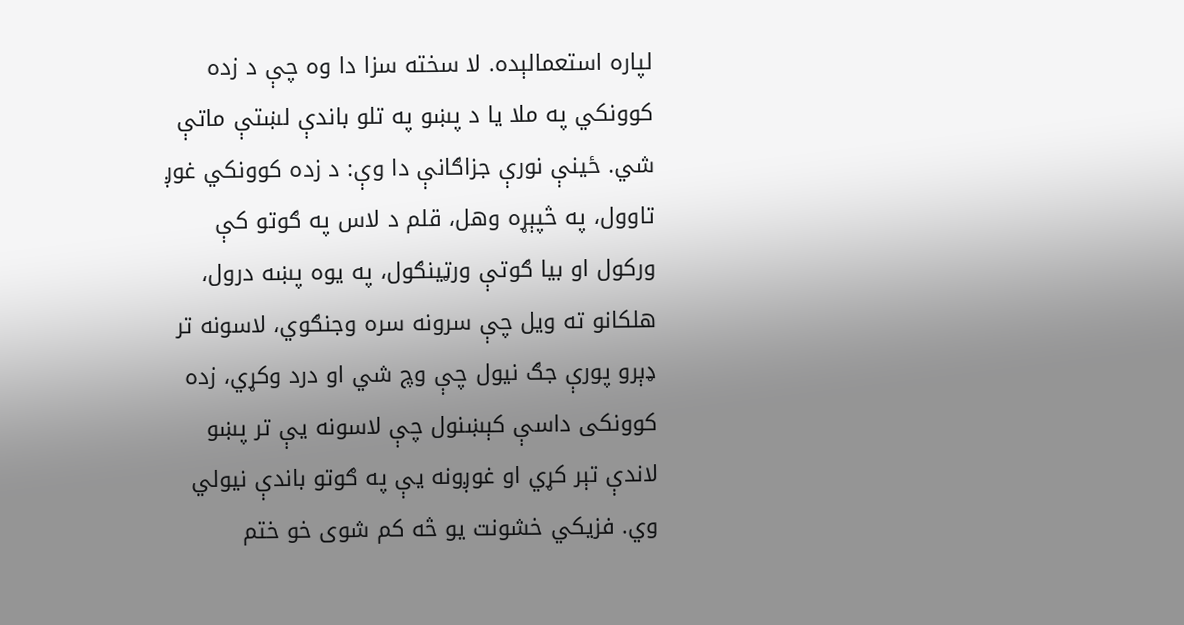لپاره استعمالېده. لا سخته سزا دا وه چې د زده کوونکي په ملا یا د پښو په تلو باندې لښتې ماتې شي. ځينې نورې جزاګانې دا وې: د زده کوونکي غوږ تاوول، په څپېړه وهل، قلم د لاس په ګوتو کې ورکول او بیا ګوتې ورټینګول، په یوه پښه درول، هلکانو ته ویل چې سرونه سره وجنګوي، لاسونه تر ډېرو پورې جګ نیول چې وچ شي او درد وکړي، زده کوونکی داسې کېښنول چې لاسونه یې تر پښو لاندې تېر کړي او غوږونه یې په ګوتو باندې نیولي وي. فزیکي خشونت یو څه کم شوی خو ختم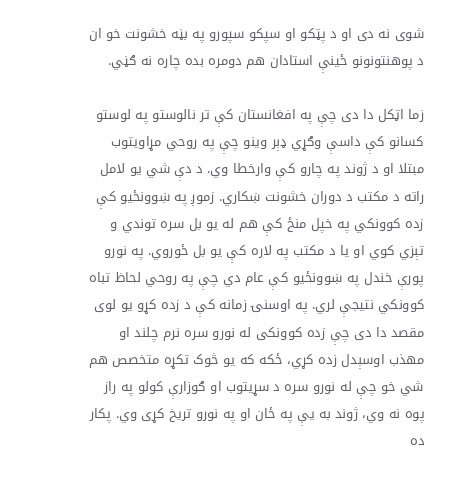شوی نه دی او د پټکو او سپکو سپورو په بڼه خشونت خو ان د پوهنتونونو ځینې استادان هم دومره بده چاره نه ګڼي.

زما اټکل دا دی چې په افغانستان کې تر نالوستو په لوستو کسانو کې داسې وګړي ډېر وینو چې په روحي مړاویتوب مبتلا او د ژوند په چارو کې وارخطا وي. د دې شي یو لامل راته د مکتب د دوران خشونت ښکاري. زموږ په ښوونځیو کې زده کوونکي په خپل منځ کې هم له یو بل سره توندي و تېزي کوي او یا د مکتب په لاره کې یو بل ځوروي. په نورو پورې خندل په ښوونځيو کې عام دي چې په روحي لحاظ تباه کوونکي نتیجې لري. په اوسنۍ زمانه کې د زده کړو یو لوی مقصد دا دی چې زده کوونکی له نورو سره نرم چلند او مهذب اوسېدل زده کړي، ځکه که یو څوک تکړه متخصص هم شي خو چې له نورو سره د سړیتوب او ګوزارې کولو په راز پوه نه وي، ژوند به یې په ځان او په نورو تریخ کړی وي. پکار ده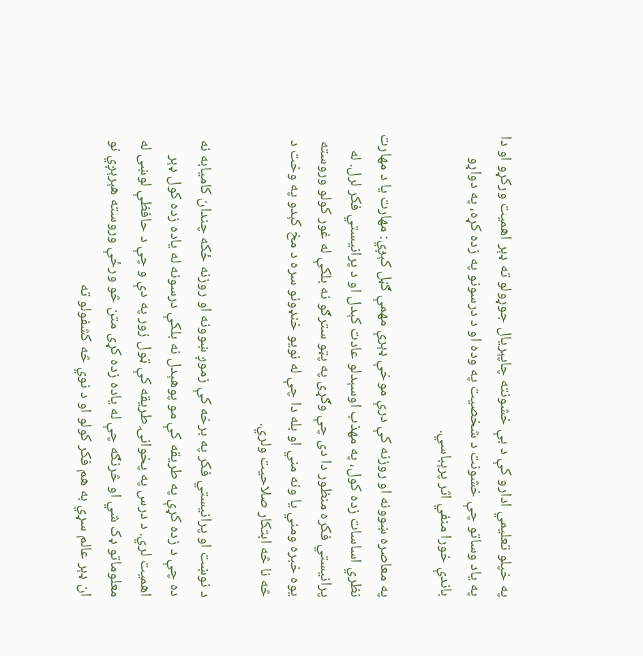په خپلو تعلیمي ادارو کې د بې خشونته چاپېریال جوړولو ته ډېر اهمیت ورکړو او دا په یاد وساتو چې خشونت د شخصیت په وده او د درسونو په زده کړه، په دواړو باندې خورا منفي اثر پرېباسي.

په معاصره ښوونه او روزنه کې درې موخې ډېرې مهمې ګڼل کېږي: مهارت یا د مهارت نظري اساسات زده کول، په مهذب اوسېدلو عادت کېدل او د پرانیستي فکر لرل. له پرانیستي فکره منظور دا دی چې وګړی په پټو سترګو نه بلکې له غور کولو وروسته یوه خبره ومني یا ونه مني او بله دا چې له نویو خنډونو سره د مخ کېدو په وخت د څه نا څه ابتکار صلاحیت ولري.

د نوښت او پرانیستي فکر په برخه کې زموږ ښوونه او روزنه ځکه چندان کامیابه نه ده چې د زده کړې په طریقه کې مو پوهېدل نه بلکې درسونه له یاده زده کول ډېر اهمیت لري. د درس په پخوانۍ طریقه کې ټول زور په دې و چې د حافظې لوښی له معلوماتو ډک شي او څرنګه چې له یاده زده کړی متن څو ورځې وروسته هېرېږي نو ان ډېر عالم سړي به هم فکر کولو او د نوي څه کشفولو ته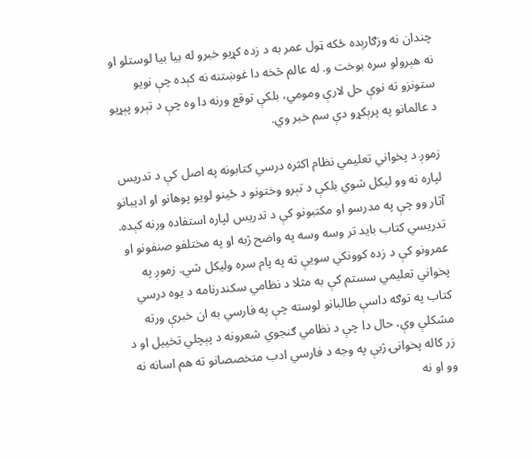چندان نه وزګارېده ځکه ټول عمر به د زده کړیو خبرو له بیا بیا لوستلو او نه هېرولو سره بوخت و. له عالم څخه دا غوښتنه نه کېده چې نویو ستونزو ته نوې حل لارې ومومي، بلکې توقع ورنه دا وه چې د تېرو پېړیو د عالمانو په پرېکړو دې سم خبر وي.

زموږ د پخواني تعلیمي نظام اکثره درسي کتابونه په اصل کې د تدریس لپاره نه وو لیکل شوي بلکې د تېرو وختونو د ځینو لویو پوهانو او ادیبانو آثار وو چې په مدرسو او مکتبونو کې د تدریس لپاره استفاده ورنه کېده. تدریسي کتاب باید تر وسه وسه په واضح ژبه او په مختلفو صنفونو او عمرونو کې د زده کوونکي سویې ته په پام سره ولیکل شي. زموږ په پخواني تعلیمي سستم کې به مثلا د نظامي سکندرنامه د یوه درسي کتاب په توګه داسې طالبانو لوسته چې په فارسي به ان خبرې ورته مشکلې وې، حال دا چې د نظامي ګنجوي شعرونه د پېچلي تخییل او د زر کاله پخوانۍ ژبې په وجه د فارسي ادب متخصصانو ته هم اسانه نه وو او نه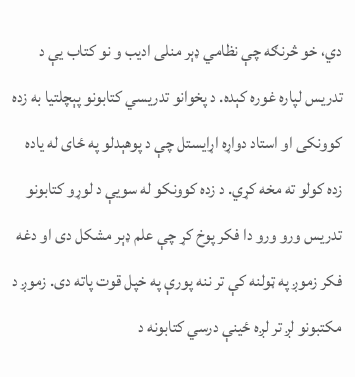دي، خو څرنګه چې نظامي ډېر منلی ادیب و نو کتاب یې د تدریس لپاره غوره کېده. د پخوانو تدریسي کتابونو پېچلتیا به زده کوونکی او استاد دواړه اړایستل چې د پوهېدلو په ځای له یاده زده کولو ته مخه کړي. د زده کوونکو له سویې د لوړو کتابونو تدریس ورو ورو دا فکر پوخ کړ چې علم ډېر مشکل دی او دغه فکر زموږ په ټولنه کې تر ننه پورې په خپل قوت پاته دی. زموږ د مکتبونو لږ تر لږه ځينې درسي کتابونه د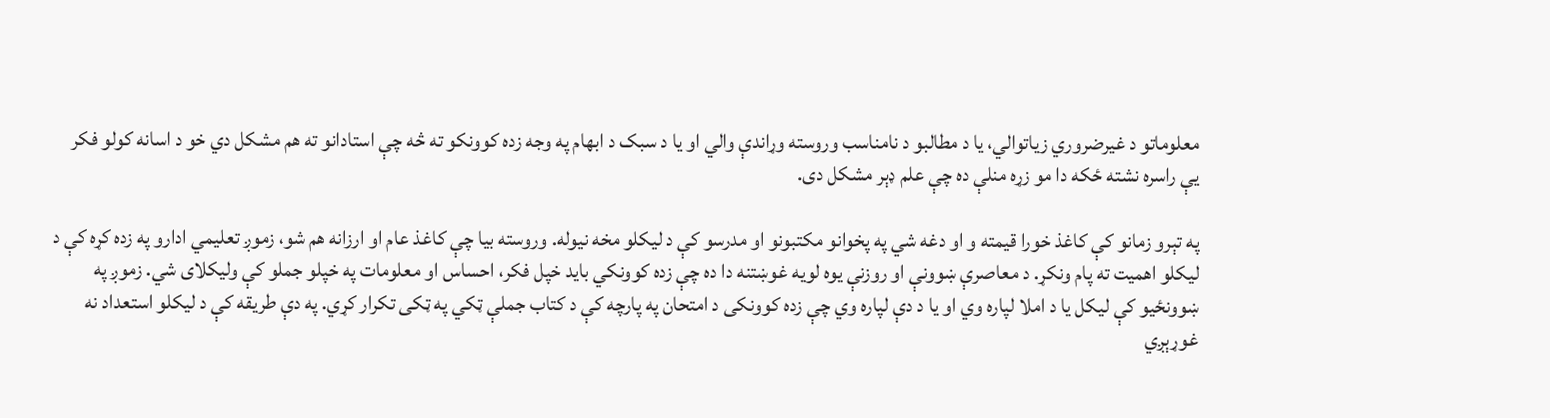معلوماتو د غیرضروري زیاتوالي، یا د مطالبو د نامناسب وروسته وړاندې والي او یا د سبک د ابهام په وجه زده کوونکو ته څه چې استادانو ته هم مشکل دي خو د اسانه کولو فکر یې راسره نشته ځکه دا مو زړه منلې ده چې علم ډېر مشکل دی.

په تېرو زمانو کې کاغذ خورا قیمته و او دغه شي په پخوانو مکتبونو او مدرسو کې د لیکلو مخه نیوله. وروسته بیا چې کاغذ عام او ارزانه هم شو، زموږ تعلیمي ادارو په زده کړه کې د لیکلو اهمیت ته پام ونکړ. د معاصرې ښوونې او روزنې یوه لویه غوښتنه دا ده چې زده کوونکي باید خپل فکر، احساس او معلومات په خپلو جملو کې ولیکلای شي. زموږ په ښوونځیو کې لیکل یا د املا لپاره وي او یا د دې لپاره وي چې زده کوونکی د امتحان په پارچه کې د کتاب جملې ټکي په ټکی تکرار کړي. په دې طریقه کې د لیکلو استعداد نه غوړېږي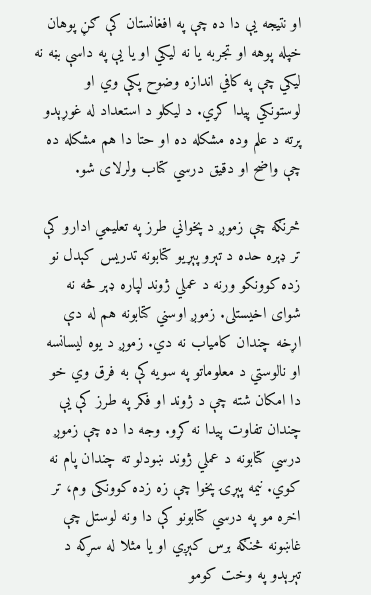او نتیجه یې دا ده چې په افغانستان کې ګڼ پوهان خپله پوهه او تجربه یا نه لیکي او یا یې په داسې بڼه نه لیکي چې په کافي اندازه وضوح پکې وي او لوستونکي پیدا کړي. د لیکلو د استعداد له غوړېدو پرته د علم وده مشکله ده او حتا دا هم مشکله ده چې واضح او دقیق درسي کتاب ولرلای شو.

څرنګه چې زموږ د پخواني طرز په تعلیمي ادارو کې تر ډېره حده د تېرو پېړیو کتابونه تدریس کېدل نو زده کوونکو ورنه د عملي ژوند لپاره ډېر څه نه شوای اخیستلی. زموږ اوسني کتابونه هم له دې اړخه چندان کامیاب نه دي. زموږ د یوه لیسانسه او نالوستي د معلوماتو په سویه کې به فرق وي خو دا امکان شته چې د ژوند او فکر په طرز کې یې چندان تفاوت پیدا نه کړو. وجه دا ده چې زموږ درسي کتابونه د عملي ژوند ښودلو ته چندان پام نه کوي. نیمه پېړۍ پخوا چې زه زده کوونکی وم، تر اخره مو په درسي کتابونو کې دا ونه لوستل چې غاښونه څنګه برس کېږي او یا مثلا له سړکه د تېرېدو په وخت کومو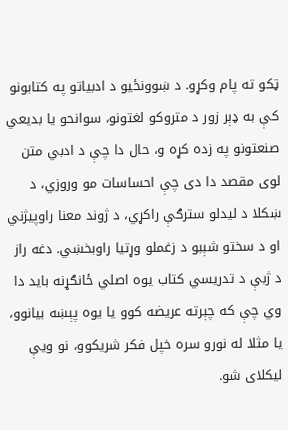ټکو ته پام وکړو. د ښوونځیو د ادبیاتو په کتابونو کې به ډېر زور د متروکو لغتونو، سوانحو یا بدیعي صنعتونو په زده کړه و، حال دا چې د ادبي متن لوی مقصد دا دی چې احساسات مو وروزي، د ښکلا د لیدلو سترګې راکړي، د ژوند معنا راوپیژني او د سختو شېبو د زغملو وړتیا راوبخښي. دغه راز د ژبې د تدریسي کتاب یوه اصلي ځانګړنه باید دا وي چې که چېرته عریضه کوو یا یوه پېښه بیانوو، یا مثلا له نورو سره خپل فکر شریکوو، نو ویې لیکلای شو.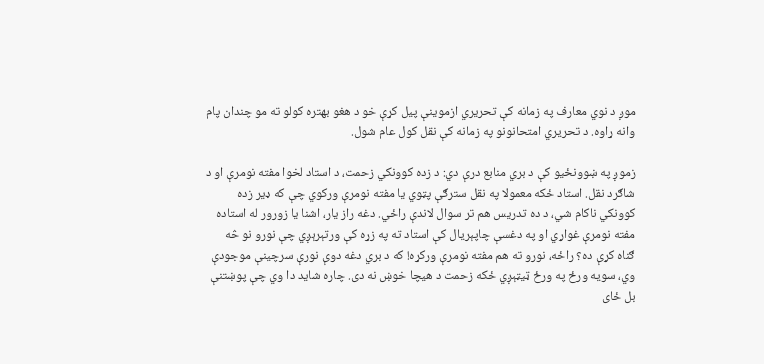موږ د نوي معارف په زمانه کې تحریري ازموینې پیل کړې خو د هغو بهتره کولو ته مو چندان پام وانه ړاوه. د تحریري امتحانونو په زمانه کې نقل کول عام شول.

زموږ په ښوونځیو کې د بري منابع درې دي: د زده کوونکي زحمت، د استاد لخوا مفته نومرې او د شاګرد نقل. استاد ځکه معمولا په نقل سترګې پټوي یا مفته نومرې ورکوي چې که ډیر زده کوونکي ناکام شي، د ده تدریس هم تر سوال لاندې راځي. دغه راز یار، اشنا یا زورور له استاده مفته نومرې غواړي او په دغسې چاپېریال کې استاد ته په زړه کې ورتېرېږي چې نورو نو څه ګناه کړې ده؟ راځه، نورو ته هم مفته نومرې ورکړه! که د بري دغه دوې نورې سرچینې موجودې وي، سویه ورځ په ورځ ټیټېږي ځکه زحمت د هیچا خوښ نه دی. چاره شاید دا وي چې پوښتنې بل ځای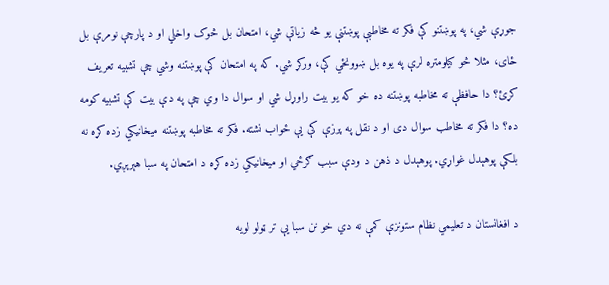جوړې شي، په پوښتنو کې فکر ته مخاطبې پوښتنې یو څه زیاتې شي، امتحان بل څوک واخلي او د پارچې نومرې بل ځای، مثلا څو کیلومتره لرې په یوه بل ښوونځي کې، ورکړ شي. که په امتحان کې پوښتنه وشي چې تشبیه تعریف کړئ؟ دا حافظې ته مخاطبه پوښتنه ده خو که یو بیت راوړل شي او سوال دا وي چې په دې بیت کې تشبیه کومه ده؟ دا فکر ته مخاطب سوال دی او د نقل په پرزې کې یې ځواب نشته. فکر ته مخاطبه پوښتنه میخانیکي زده کړه نه بلکې پوهېدل غواړي. پوهېدل د ذهن د ودې سبب ګرځي او میخانیکي زده کړه د امتحان په سبا هېرېږي.

د افغانستان د تعلیمي نظام ستونزې کمې نه دي خو نن سبا یې تر ټولو لویه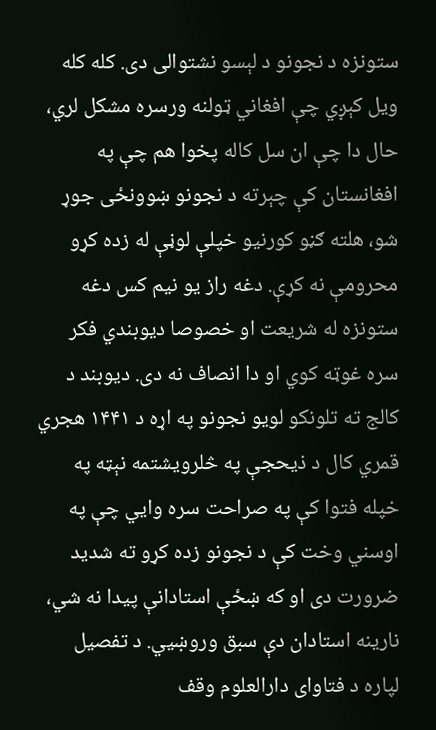ستونزه د نجونو د لېسو نشتوالی دی. کله کله ویل کېږي چې افغاني ټولنه ورسره مشکل لري، حال دا چې ان سل کاله پخوا هم چې په افغانستان کې چېرته د نجونو ښوونځی جوړ شو، هلته ګڼو کورنیو خپلې لوڼې له زده کړو محرومې نه کړې. دغه راز یو نیم کس دغه ستونزه له شریعت او خصوصا دیوبندي فکر سره غوټه کوي او دا انصاف نه دی. دیوبند د کالج ته تلونکو لویو نجونو په اړه د ۱۴۴۱ هجري قمري کال د ذیحجې په څلرویشتمه نېټه په خپله فتوا کې په صراحت سره وایي چې په اوسني وخت کې د نجونو زده کړو ته شدید ضرورت دی او که ښځې استادانې پیدا نه شي، نارینه استادان دې سبق وروښیي. د تفصیل لپاره د فتاوای دارالعلوم وقف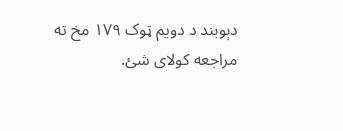دېوبند د دویم ټوک ۱۷۹ مخ ته مراجعه کولای شئ.